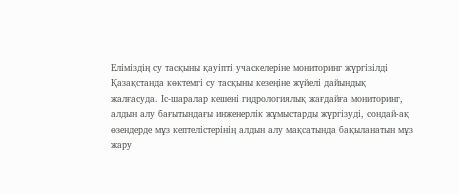Еліміздің су тасқыны қауіпті учаскелеріне мониторинг жүргізілді
Қазақстанда көктемгі су тасқыны кезеңіне жүйелі дайындық жалғасуда. Іс-шаралар кешені гидрологиялық жағдайға мониторинг, алдын алу бағытындағы инженерлік жұмыстарды жүргізуді, сондай-ақ өзендерде мұз кептелістерінің алдын алу мақсатында бақыланатын мұз жару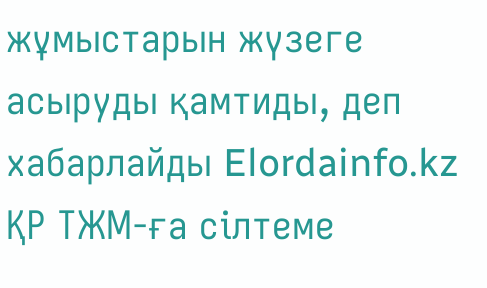жұмыстарын жүзеге асыруды қамтиды, деп хабарлайды Elordainfo.kz ҚР ТЖМ-ға сілтеме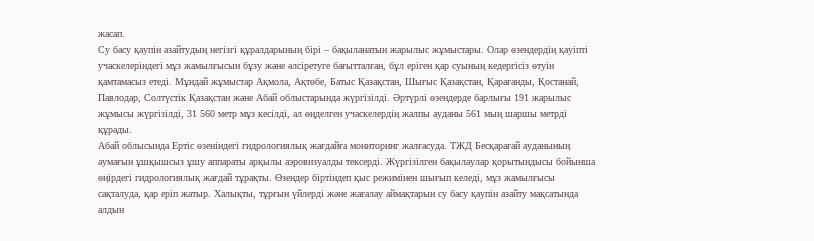жасап.
Су басу қаупін азайтудың негізгі құралдарының бірі – бақыланатын жарылыс жұмыстары. Олар өзендердің қауіпті учаскелеріндегі мұз жамылғысын бұзу және әлсіретуге бағытталған, бұл еріген қар суының кедергісіз өтуін қамтамасыз етеді. Мұндай жұмыстар Ақмола, Ақтөбе, Батыс Қазақстан, Шығыс Қазақстан, Қарағанды, Қостанай, Павлодар, Солтүстік Қазақстан және Абай облыстарында жүргізілді. Әртүрлі өзендерде барлығы 191 жарылыс жұмысы жүргізілді, 31 560 метр мұз кесілді, ал өңделген учаскелердің жалпы ауданы 561 мың шаршы метрді құрады.
Абай облысында Ертіс өзеніндегі гидрологиялық жағдайға мониторинг жалғасуда. ТЖД Бесқарағай ауданының аумағын ұшқышсыз ұшу аппараты арқылы аэровизуалды тексерді. Жүргізілген бақылаулар қорытындысы бойынша өңірдегі гидрологиялық жағдай тұрақты. Өзендер біртіндеп қыс режимінен шығып келеді, мұз жамылғысы сақталуда, қар еріп жатыр. Халықты, тұрғын үйлерді және жағалау аймақтарын су басу қаупін азайту мақсатында алдын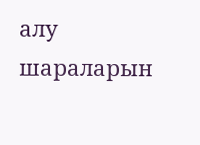алу шараларын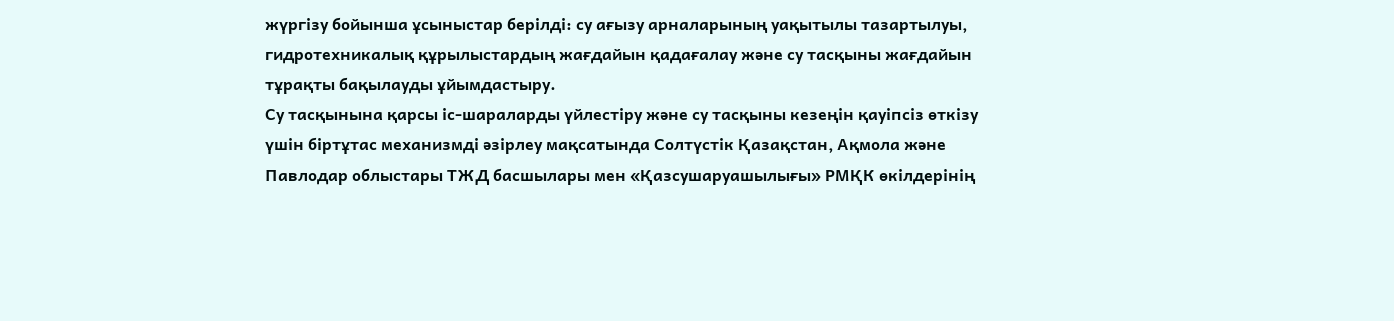жүргізу бойынша ұсыныстар берілді: су ағызу арналарының уақытылы тазартылуы, гидротехникалық құрылыстардың жағдайын қадағалау және су тасқыны жағдайын тұрақты бақылауды ұйымдастыру.
Су тасқынына қарсы іс-шараларды үйлестіру және су тасқыны кезеңін қауіпсіз өткізу үшін біртұтас механизмді әзірлеу мақсатында Солтүстік Қазақстан, Ақмола және Павлодар облыстары ТЖД басшылары мен «Қазсушаруашылығы» РМҚК өкілдерінің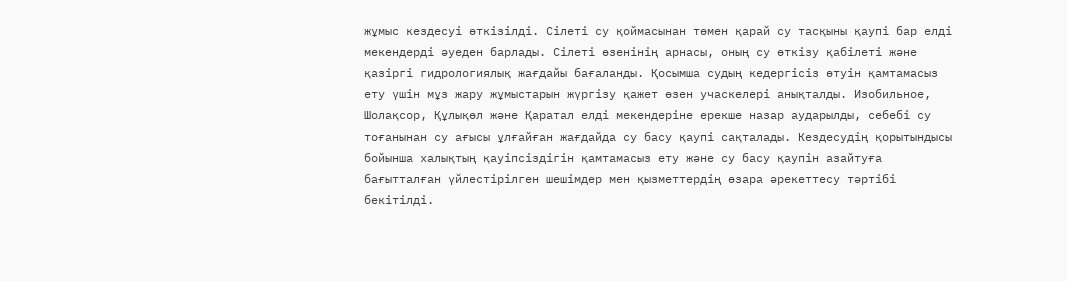жұмыс кездесуі өткізілді. Сілеті су қоймасынан төмен қарай су тасқыны қаупі бар елді мекендерді әуеден барлады. Сілеті өзенінің арнасы, оның су өткізу қабілеті және қазіргі гидрологиялық жағдайы бағаланды. Қосымша судың кедергісіз өтуін қамтамасыз ету үшін мұз жару жұмыстарын жүргізу қажет өзен учаскелері анықталды. Изобильное, Шолақсор, Құлықөл және Қаратал елді мекендеріне ерекше назар аударылды, себебі су тоғанынан су ағысы ұлғайған жағдайда су басу қаупі сақталады. Кездесудің қорытындысы бойынша халықтың қауіпсіздігін қамтамасыз ету және су басу қаупін азайтуға бағытталған үйлестірілген шешімдер мен қызметтердің өзара әрекеттесу тәртібі бекітілді.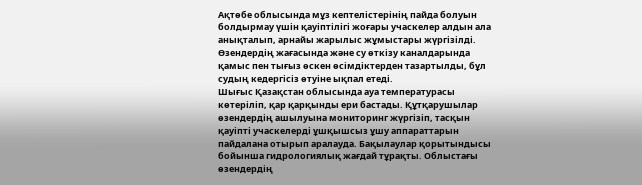Ақтөбе облысында мұз кептелістерінің пайда болуын болдырмау үшін қауіптілігі жоғары учаскелер алдын ала анықталып, арнайы жарылыс жұмыстары жүргізілді. Өзендердің жағасында және су өткізу каналдарында қамыс пен тығыз өскен өсімдіктерден тазартылды, бұл судың кедергісіз өтуіне ықпал етеді.
Шығыс Қазақстан облысында ауа температурасы көтеріліп, қар қарқынды ери бастады. Құтқарушылар өзендердің ашылуына мониторинг жүргізіп, тасқын қауіпті учаскелерді ұшқышсыз ұшу аппараттарын пайдалана отырып аралауда. Бақылаулар қорытындысы бойынша гидрологиялық жағдай тұрақты. Облыстағы өзендердің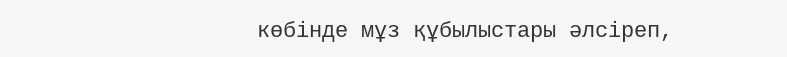көбінде мұз құбылыстары әлсіреп,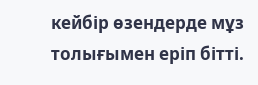кейбір өзендерде мұз толығымен еріп бітті.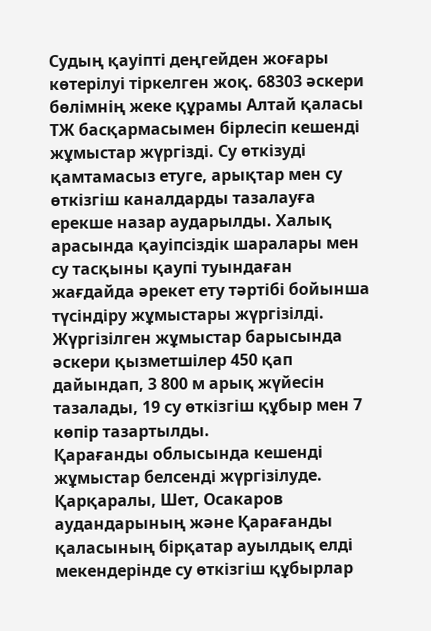Судың қауіпті деңгейден жоғары көтерілуі тіркелген жоқ. 68303 әскери бөлімнің жеке құрамы Алтай қаласы ТЖ басқармасымен бірлесіп кешенді жұмыстар жүргізді. Су өткізуді қамтамасыз етуге, арықтар мен су өткізгіш каналдарды тазалауға ерекше назар аударылды. Халық арасында қауіпсіздік шаралары мен су тасқыны қаупі туындаған жағдайда әрекет ету тәртібі бойынша түсіндіру жұмыстары жүргізілді. Жүргізілген жұмыстар барысында әскери қызметшілер 450 қап дайындап, 3 800 м арық жүйесін тазалады, 19 су өткізгіш құбыр мен 7 көпір тазартылды.
Қарағанды облысында кешенді жұмыстар белсенді жүргізілуде. Қарқаралы, Шет, Осакаров аудандарының және Қарағанды қаласының бірқатар ауылдық елді мекендерінде су өткізгіш құбырлар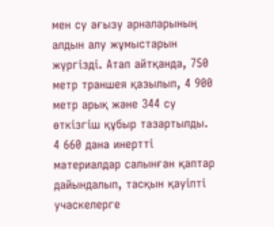мен су ағызу арналарының алдын алу жұмыстарын жүргізді. Атап айтқанда, 750 метр траншея қазылып, 4 900 метр арық және 344 су өткізгіш құбыр тазартылды. 4 660 дана инертті материалдар салынған қаптар дайындалып, тасқын қауіпті учаскелерге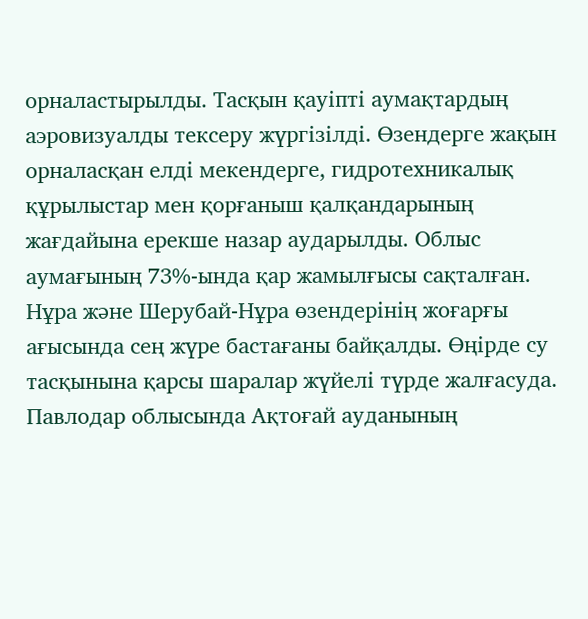орналастырылды. Тасқын қауіпті аумақтардың аэровизуалды тексеру жүргізілді. Өзендерге жақын орналасқан елді мекендерге, гидротехникалық құрылыстар мен қорғаныш қалқандарының жағдайына ерекше назар аударылды. Облыс аумағының 73%-ында қар жамылғысы сақталған. Нұра және Шерубай-Нұра өзендерінің жоғарғы ағысында сең жүре бастағаны байқалды. Өңірде су тасқынына қарсы шаралар жүйелі түрде жалғасуда.
Павлодар облысында Ақтоғай ауданының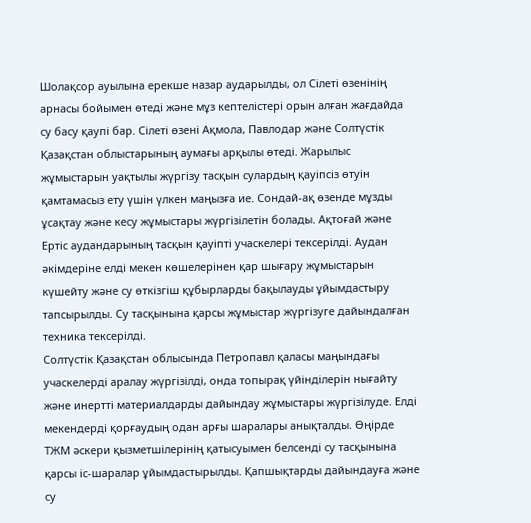Шолақсор ауылына ерекше назар аударылды, ол Сілеті өзенінің арнасы бойымен өтеді және мұз кептелістері орын алған жағдайда су басу қаупі бар. Сілеті өзені Ақмола, Павлодар және Солтүстік Қазақстан облыстарының аумағы арқылы өтеді. Жарылыс жұмыстарын уақтылы жүргізу тасқын сулардың қауіпсіз өтуін қамтамасыз ету үшін үлкен маңызға ие. Сондай-ақ өзенде мұзды ұсақтау және кесу жұмыстары жүргізілетін болады. Ақтоғай және Ертіс аудандарының тасқын қауіпті учаскелері тексерілді. Аудан әкімдеріне елді мекен көшелерінен қар шығару жұмыстарын күшейту және су өткізгіш құбырларды бақылауды ұйымдастыру тапсырылды. Су тасқынына қарсы жұмыстар жүргізуге дайындалған техника тексерілді.
Солтүстік Қазақстан облысында Петропавл қаласы маңындағы учаскелерді аралау жүргізілді, онда топырақ үйінділерін нығайту және инертті материалдарды дайындау жұмыстары жүргізілуде. Елді мекендерді қорғаудың одан арғы шаралары анықталды. Өңірде ТЖМ әскери қызметшілерінің қатысуымен белсенді су тасқынына қарсы іс-шаралар ұйымдастырылды. Қапшықтарды дайындауға және су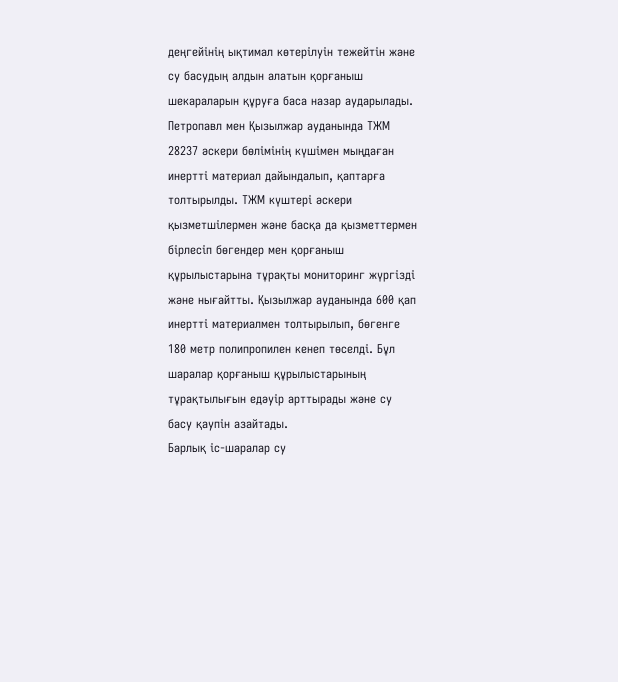деңгейінің ықтимал көтерілуін тежейтін және су басудың алдын алатын қорғаныш шекараларын құруға баса назар аударылады. Петропавл мен Қызылжар ауданында ТЖМ 28237 әскери бөлімінің күшімен мыңдаған инертті материал дайындалып, қаптарға толтырылды. ТЖМ күштері әскери қызметшілермен және басқа да қызметтермен бірлесіп бөгендер мен қорғаныш құрылыстарына тұрақты мониторинг жүргізді және нығайтты. Қызылжар ауданында 600 қап инертті материалмен толтырылып, бөгенге 180 метр полипропилен кенеп төселді. Бұл шаралар қорғаныш құрылыстарының тұрақтылығын едәуір арттырады және су басу қаупін азайтады.
Барлық іс-шаралар су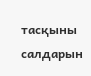тасқыны салдарын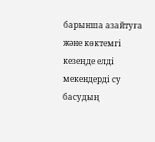барынша азайтуға және көктемгі кезеңде елді мекендерді су басудың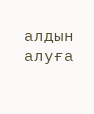алдын алуға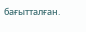бағытталған.